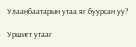Улаанбаатарын утаа яг буурсан уу?

Уршигт утааг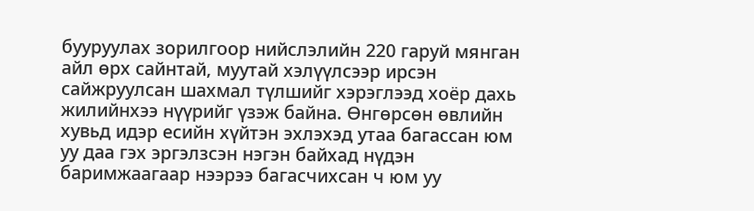бууруулах зорилгоор нийслэлийн 220 гаруй мянган айл өрх сайнтай, муутай хэлүүлсээр ирсэн сайжруулсан шахмал түлшийг хэрэглээд хоёр дахь жилийнхээ нүүрийг үзэж байна. Өнгөрсөн өвлийн хувьд идэр есийн хүйтэн эхлэхэд утаа багассан юм уу даа гэх эргэлзсэн нэгэн байхад нүдэн баримжаагаар нээрээ багасчихсан ч юм уу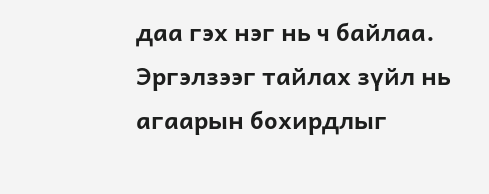даа гэх нэг нь ч байлаа. Эргэлзээг тайлах зүйл нь агаарын бохирдлыг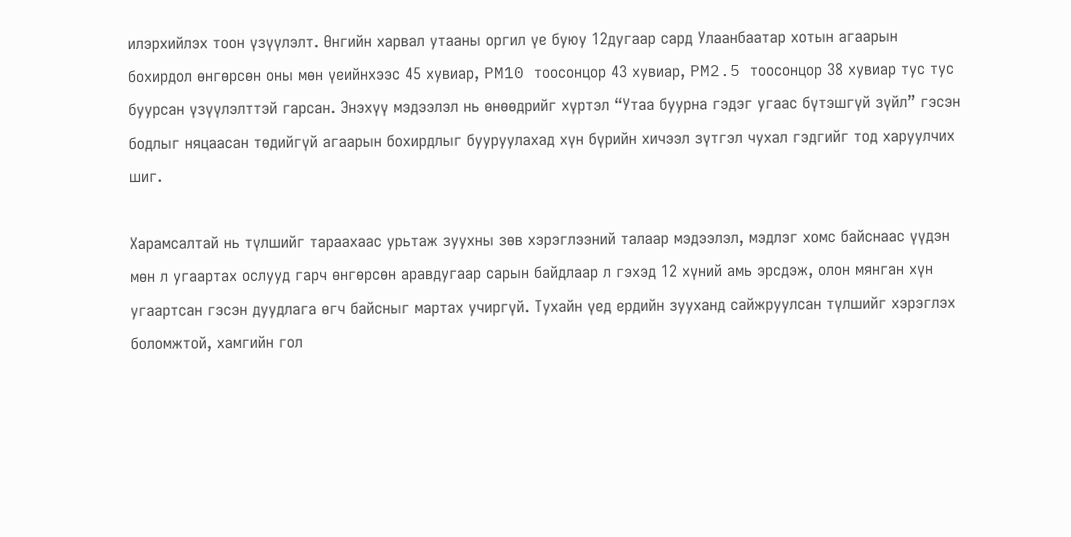илэрхийлэх тоон үзүүлэлт. Өнгийн харвал утааны оргил үе буюу 12дугаар сард Улаанбаатар хотын агаарын бохирдол өнгөрсөн оны мөн үеийнхээс 45 хувиар, PM10 тоосонцор 43 хувиар, PM2.5 тоосонцор 38 хувиар тус тус буурсан үзүүлэлттэй гарсан. Энэхүү мэдээлэл нь өнөөдрийг хүртэл “Утаа буурна гэдэг угаас бүтэшгүй зүйл” гэсэн бодлыг няцаасан төдийгүй агаарын бохирдлыг бууруулахад хүн бүрийн хичээл зүтгэл чухал гэдгийг тод харуулчих шиг.

Харамсалтай нь түлшийг тараахаас урьтаж зуухны зөв хэрэглээний талаар мэдээлэл, мэдлэг хомс байснаас үүдэн мөн л угаартах ослууд гарч өнгөрсөн аравдугаар сарын байдлаар л гэхэд 12 хүний амь эрсдэж, олон мянган хүн угаартсан гэсэн дуудлага өгч байсныг мартах учиргүй. Тухайн үед ердийн зууханд сайжруулсан түлшийг хэрэглэх боломжтой, хамгийн гол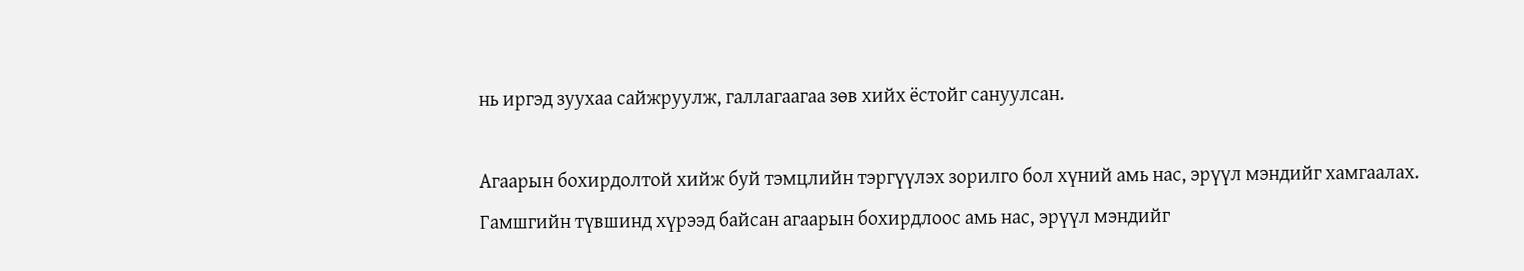нь иргэд зуухаа сайжруулж, галлагаагаа зөв хийх ёстойг сануулсан.

Агаарын бохирдолтой хийж буй тэмцлийн тэргүүлэх зорилго бол хүний амь нас, эрүүл мэндийг хамгаалах. Гамшгийн түвшинд хүрээд байсан агаарын бохирдлоос амь нас, эрүүл мэндийг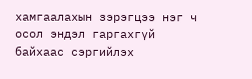хамгаалахын зэрэгцээ нэг ч осол эндэл гаргахгүй байхаас сэргийлэх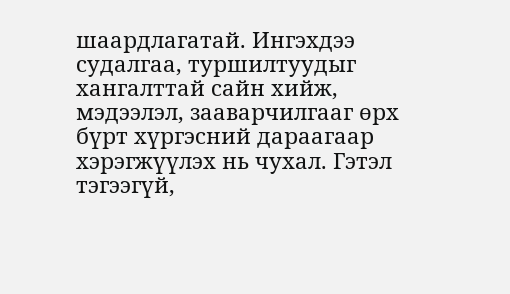шаардлагатай. Ингэхдээ судалгаа, туршилтуудыг хангалттай сайн хийж, мэдээлэл, зааварчилгааг өрх бүрт хүргэсний дараагаар хэрэгжүүлэх нь чухал. Гэтэл тэгээгүй,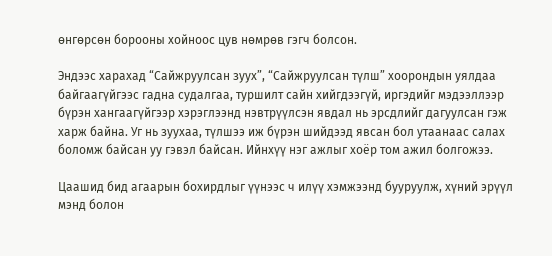өнгөрсөн борооны хойноос цув нөмрөв гэгч болсон.

Эндээс харахад “Сайжруулсан зуух”, “Сайжруулсан түлш” хоорондын уялдаа байгаагүйгээс гадна судалгаа, туршилт сайн хийгдээгүй, иргэдийг мэдээллээр бүрэн хангаагүйгээр хэрэглээнд нэвтрүүлсэн явдал нь эрсдлийг дагуулсан гэж харж байна. Уг нь зуухаа, түлшээ иж бүрэн шийдээд явсан бол утаанаас салах боломж байсан уу гэвэл байсан. Ийнхүү нэг ажлыг хоёр том ажил болгожээ.

Цаашид бид агаарын бохирдлыг үүнээс ч илүү хэмжээнд бууруулж, хүний эрүүл мэнд болон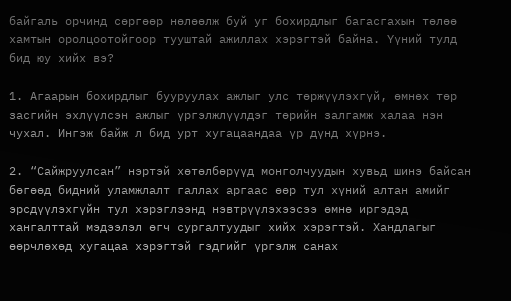байгаль орчинд сөргөөр нөлөөлж буй уг бохирдлыг багасгахын төлөө хамтын оролцоотойгоор тууштай ажиллах хэрэгтэй байна. Үүний тулд бид юу хийх вэ?

1. Агаарын бохирдлыг бууруулах ажлыг улс төржүүлэхгүй, өмнөх төр засгийн эхлүүлсэн ажлыг үргэлжлүүлдэг төрийн залгамж халаа нэн чухал. Ингэж байж л бид урт хугацаандаа үр дүнд хүрнэ.

2. “Сайжруулсан” нэртэй хөтөлбөрүүд монголчуудын хувьд шинэ байсан бөгөөд бидний уламжлалт галлах аргаас өөр тул хүний алтан амийг эрсдүүлэхгүйн тул хэрэглээнд нэвтрүүлэхээсээ өмнө иргэдэд хангалттай мэдээлэл өгч сургалтуудыг хийх хэрэгтэй. Хандлагыг өөрчлөхөд хугацаа хэрэгтэй гэдгийг үргэлж санах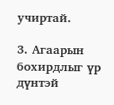учиртай.

3. Агаарын бохирдлыг үр дүнтэй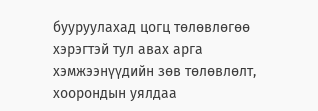бууруулахад цогц төлөвлөгөө хэрэгтэй тул авах арга хэмжээнүүдийн зөв төлөвлөлт, хоорондын уялдаа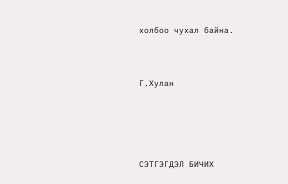холбоо чухал байна.



Г.Хулан





СЭТГЭГДЭЛ БИЧИХ